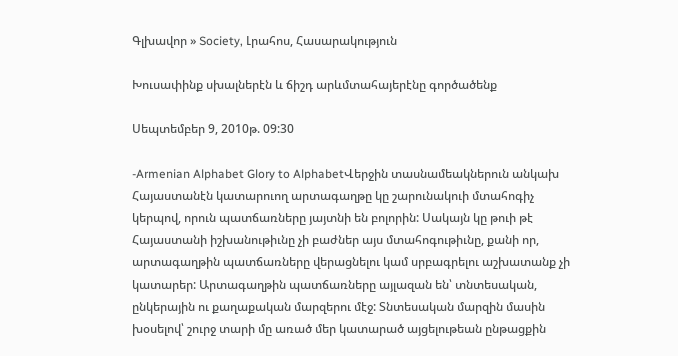Գլխավոր » Society, Լրահոս, Հասարակություն

Խուսափինք սխալներէն և ճիշդ արևմտահայերէնը գործածենք

Սեպտեմբեր 9, 2010թ. 09:30

-Armenian Alphabet Glory to AlphabetՎերջին տասնամեակներուն անկախ Հայաստանէն կատարուող արտագաղթը կը շարունակուի մտահոգիչ կերպով, որուն պատճառները յայտնի են բոլորին: Սակայն կը թուի թէ Հայաստանի իշխանութիւնը չի բաժներ այս մտահոգութիւնը, քանի որ, արտագաղթին պատճառները վերացնելու կամ սրբագրելու աշխատանք չի կատարեր: Արտագաղթին պատճառները այլազան են՝ տնտեսական, ընկերային ու քաղաքական մարզերու մէջ: Տնտեսական մարզին մասին խօսելով՝ շուրջ տարի մը առած մեր կատարած այցելութեան ընթացքին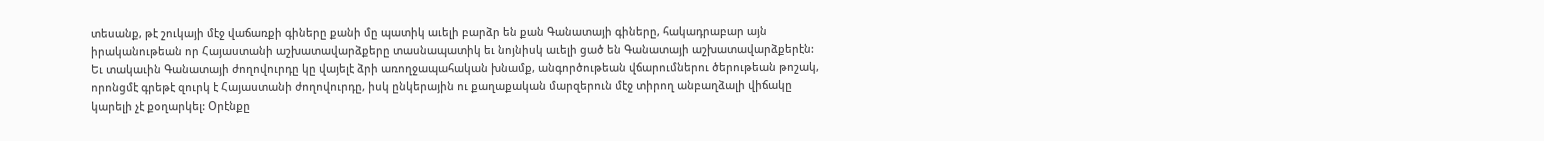տեսանք, թէ շուկայի մէջ վաճառքի գիները քանի մը պատիկ աւելի բարձր են քան Գանատայի գիները, հակադրաբար այն իրականութեան որ Հայաստանի աշխատավարձքերը տասնապատիկ եւ նոյնիսկ աւելի ցած են Գանատայի աշխատավարձքերէն: Եւ տակաւին Գանատայի ժողովուրդը կը վայելէ ձրի առողջապահական խնամք, անգործութեան վճարումներու ծերութեան թոշակ, որոնցմէ գրեթէ զուրկ է Հայաստանի ժողովուրդը, իսկ ընկերային ու քաղաքական մարզերուն մէջ տիրող անբաղձալի վիճակը կարելի չէ քօղարկել: Օրէնքը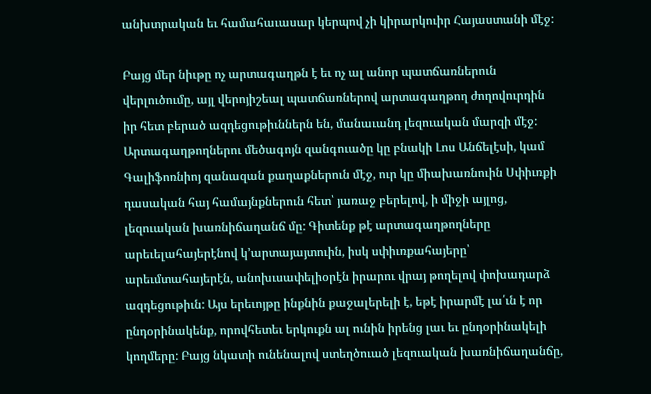անխտրական եւ համահաւասար կերպով չի կիրարկուիր Հայաստանի մէջ:

Բայց մեր նիւթը ոչ արտագաղթն է եւ ոչ ալ անոր պատճառներուն վերլուծումը, այլ վերոյիշեալ պատճառներով արտագաղթող ժողովուրդին իր հետ բերած ազդեցութիւններն են, մանաւանդ լեզուական մարզի մէջ: Արտագաղթողներու մեծագոյն զանգուածը կը բնակի Լոս Անճելէսի, կամ Գալիֆոռնիոյ զանազան քաղաքներուն մէջ, ուր կը միախառնուին Սփիւռքի դասական հայ համայնքներուն հետ՝ յառաջ բերելով, ի միջի այլոց, լեզուական խառնիճաղանճ մը: Գիտենք թէ արտագաղթողները արեւելահայերէնով կ’արտայայտուին, իսկ սփիւռքահայերը՝ արեւմտահայերէն, անոխւսափելիօրէն իրարու վրայ թողելով փոխադարձ ազդեցութիւն: Այս երեւոյթը ինքնին քաջալերելի է, եթէ իրարմէ լա՛ւն է որ ընդօրինակենք, որովհետեւ երկուքն ալ ունին իրենց լաւ եւ ընդօրինակելի կողմերը: Բայց նկատի ունենալով ստեղծուած լեզուական խառնիճաղանճը,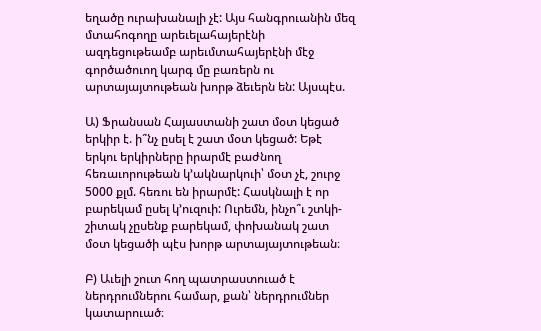եղածը ուրախանալի չէ: Այս հանգրուանին մեզ մտահոգողը արեւելահայերէնի ազդեցութեամբ արեւմտահայերէնի մէջ գործածուող կարգ մը բառերն ու արտայայտութեան խորթ ձեւերն են: Այսպէս.

Ա) Ֆրանսան Հայաստանի շատ մօտ կեցած երկիր է. ի՞նչ ըսել է շատ մօտ կեցած: Եթէ երկու երկիրները իրարմէ բաժնող հեռաւորութեան կ’ակնարկուի՝ մօտ չէ, շուրջ 5000 քլմ. հեռու են իրարմէ: Հասկնալի է որ բարեկամ ըսել կ’ուզուի: Ուրեմն, ինչո՞ւ շտկի-շիտակ չըսենք բարեկամ, փոխանակ շատ մօտ կեցածի պէս խորթ արտայայտութեան։

Բ) Աւելի շուտ հող պատրաստուած է ներդրումներու համար, քան՝ ներդրումներ կատարուած։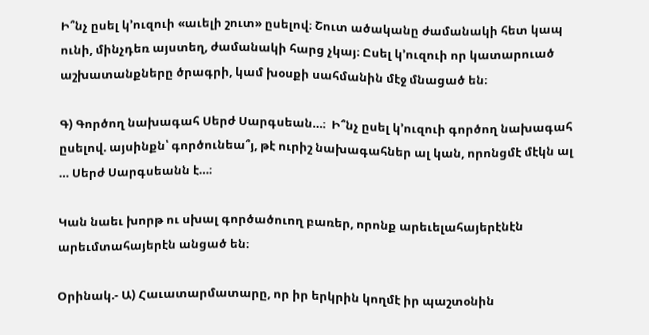Ի՞նչ ըսել կ’ուզուի «աւելի շուտ» ըսելով։ Շուտ ածականը ժամանակի հետ կապ ունի, մինչդեռ այստեղ, ժամանակի հարց չկայ։ Ըսել կ’ուզուի որ կատարուած աշխատանքները ծրագրի, կամ խօսքի սահմանին մէջ մնացած են։

Գ) Գործող նախագահ Սերժ Սարգսեան…։  Ի՞նչ ըսել կ’ուզուի գործող նախագահ ըսելով. այսինքն՝ գործունեա՞յ, թէ ուրիշ նախագահներ ալ կան, որոնցմէ մէկն ալ … Սերժ Սարգսեանն է…։

Կան նաեւ խորթ ու սխալ գործածուող բառեր, որոնք արեւելահայերէնէն արեւմտահայերէն անցած են։

Օրինակ.- Ա) Հաւատարմատարը, որ իր երկրին կողմէ իր պաշտօնին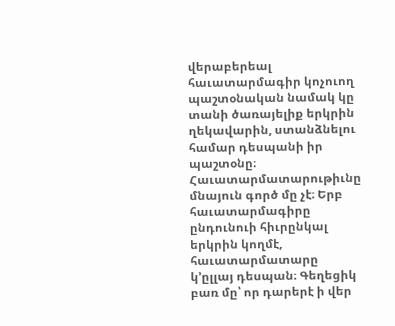վերաբերեալ հաւատարմագիր կոչուող պաշտօնական նամակ կը տանի ծառայելիք երկրին ղեկավարին, ստանձնելու համար դեսպանի իր պաշտօնը։ Հաւատարմատարութիւնը մնայուն գործ մը չէ։ Երբ հաւատարմագիրը ընդունուի հիւրընկալ երկրին կողմէ, հաւատարմատարը կ’ըլլայ դեսպան։ Գեղեցիկ բառ մը՝ որ դարերէ ի վեր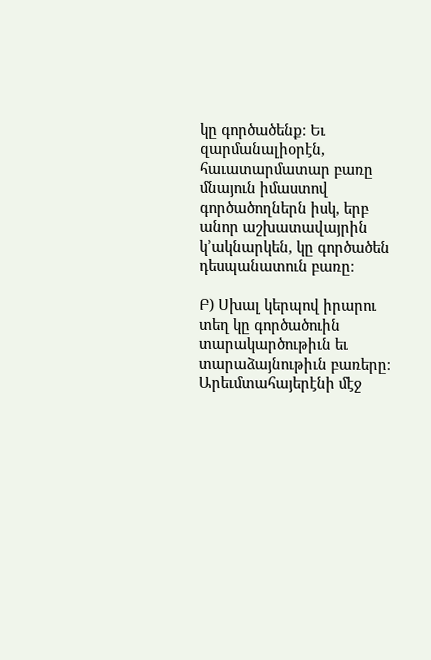կը գործածենք։ Եւ զարմանալիօրէն, հաւատարմատար բառը մնայուն իմաստով գործածողներն իսկ, երբ անոր աշխատավայրին կ’ակնարկեն, կը գործածեն դեսպանատուն բառը։

Բ) Սխալ կերպով իրարու տեղ կը գործածուին տարակարծութիւն եւ տարաձայնութիւն բառերը։ Արեւմտահայերէնի մէջ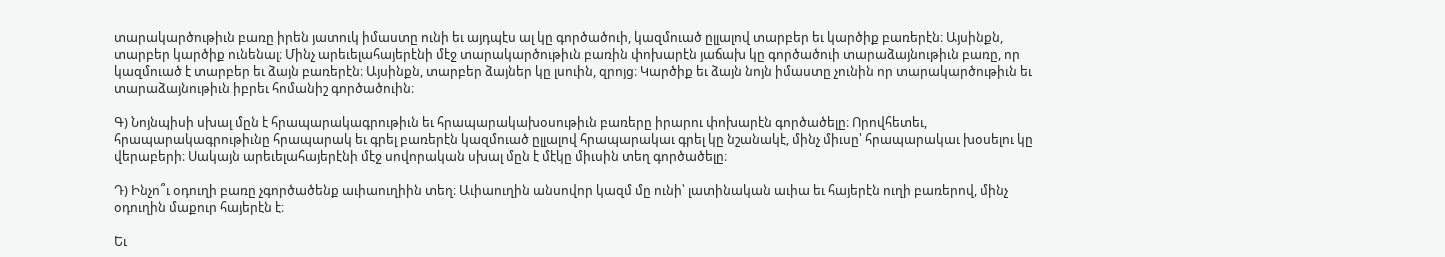տարակարծութիւն բառը իրեն յատուկ իմաստը ունի եւ այդպէս ալ կը գործածուի, կազմուած ըլլալով տարբեր եւ կարծիք բառերէն։ Այսինքն, տարբեր կարծիք ունենալ։ Մինչ արեւելահայերէնի մէջ տարակարծութիւն բառին փոխարէն յաճախ կը գործածուի տարաձայնութիւն բառը, որ կազմուած է տարբեր եւ ձայն բառերէն։ Այսինքն, տարբեր ձայներ կը լսուին, զրոյց։ Կարծիք եւ ձայն նոյն իմաստը չունին որ տարակարծութիւն եւ տարաձայնութիւն իբրեւ հոմանիշ գործածուին։

Գ) Նոյնպիսի սխալ մըն է հրապարակագրութիւն եւ հրապարակախօսութիւն բառերը իրարու փոխարէն գործածելը։ Որովհետեւ, հրապարակագրութիւնը հրապարակ եւ գրել բառերէն կազմուած ըլլալով հրապարակաւ գրել կը նշանակէ, մինչ միւսը՝ հրապարակաւ խօսելու կը վերաբերի։ Սակայն արեւելահայերէնի մէջ սովորական սխալ մըն է մէկը միւսին տեղ գործածելը։

Դ) Ինչո՞ւ օդուղի բառը չգործածենք աւիաուղիին տեղ։ Աւիաուղին անսովոր կազմ մը ունի՝ լատինական աւիա եւ հայերէն ուղի բառերով, մինչ օդուղին մաքուր հայերէն է։

Եւ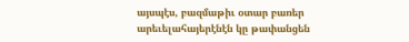այսպէս, բազմաթիւ օտար բառեր արեւելահայերէնէն կը թափանցեն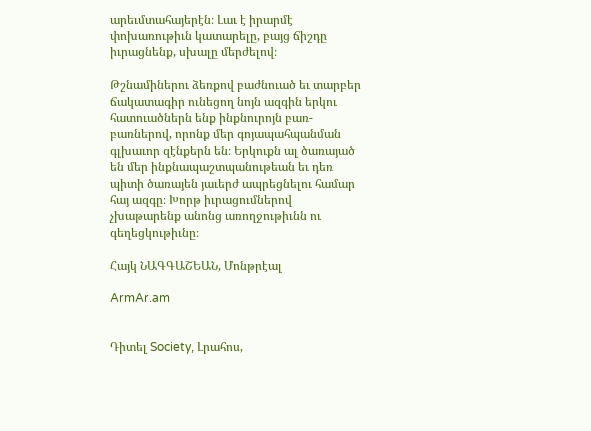արեւմտահայերէն։ Լաւ է իրարմէ փոխառութիւն կատարելը, բայց ճիշդը իւրացնենք, սխալը մերժելով։

Թշնամիներու ձեռքով բաժնուած եւ տարբեր ճակատագիր ունեցող նոյն ազգին երկու հատուածներն ենք ինքնուրոյն բառ-բառներով, որոնք մեր գոյապահպանման գլխաւոր զէնքերն են։ Երկուքն ալ ծառայած են մեր ինքնապաշտպանութեան եւ դեռ պիտի ծառայեն յաւերժ ապրեցնելու համար հայ ազգը։ Խորթ իւրացումներով չխաթարենք անոնց առողջութիւնն ու գեղեցկութիւնը։

Հայկ ՆԱԳԳԱՇԵԱՆ, Մոնթրէալ

ArmAr.am


Դիտել Society, Լրահոս,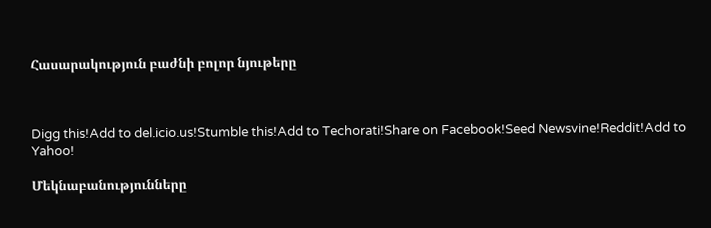Հասարակություն բաժնի բոլոր նյութերը



Digg this!Add to del.icio.us!Stumble this!Add to Techorati!Share on Facebook!Seed Newsvine!Reddit!Add to Yahoo!

Մեկնաբանությունները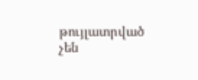թույլատրված չեն